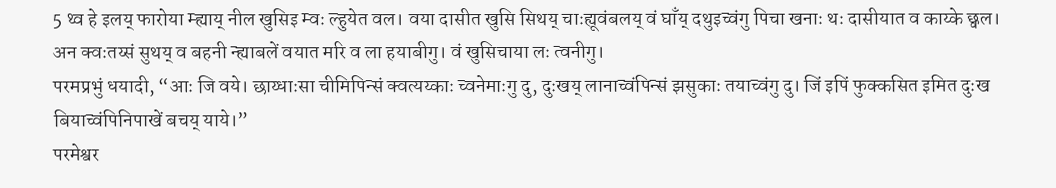5 थ्व हे इलय् फारोया म्ह्याय् नील खुसिइ म्वः ल्हुयेत वल। वया दासीत खुसि सिथय् चाःह्यूवंबलय् वं घाँय् दथुइच्वंगु पिचा खनाः थः दासीयात व काय्के छ्वल।
अन क्वःतय्सं सुथय् व बहनी न्ह्याबलें वयात मरि व ला हयाबीगु। वं खुसिचाया लः त्वनीगु।
परमप्रभुं धयादी, “आः जि वये। छाय्धाःसा चीमिपिन्सं क्वत्यय्काः च्वनेमाःगु दु, दुःखय् लानाच्वंपिन्सं झसुकाः तयाच्वंगु दु। जिं इपिं फुक्कसित इमित दुःख बियाच्वंपिनिपाखें बचय् याये।”
परमेश्वर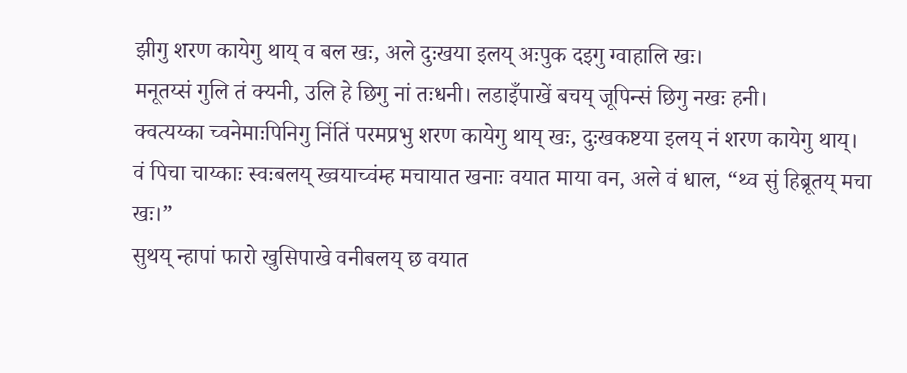झीगु शरण कायेगु थाय् व बल खः, अले दुःखया इलय् अःपुक दइगु ग्वाहालि खः।
मनूतय्सं गुलि तं क्यनी, उलि हे छिगु नां तःधनी। लडाइँपाखें बचय् जूपिन्सं छिगु नखः हनी।
क्वत्यय्का च्वनेमाःपिनिगु निंतिं परमप्रभु शरण कायेगु थाय् खः, दुःखकष्टया इलय् नं शरण कायेगु थाय्।
वं पिचा चाय्काः स्वःबलय् ख्वयाच्वंम्ह मचायात खनाः वयात माया वन, अले वं धाल, “थ्व सुं हिब्रूतय् मचा खः।”
सुथय् न्हापां फारो खुसिपाखे वनीबलय् छ वयात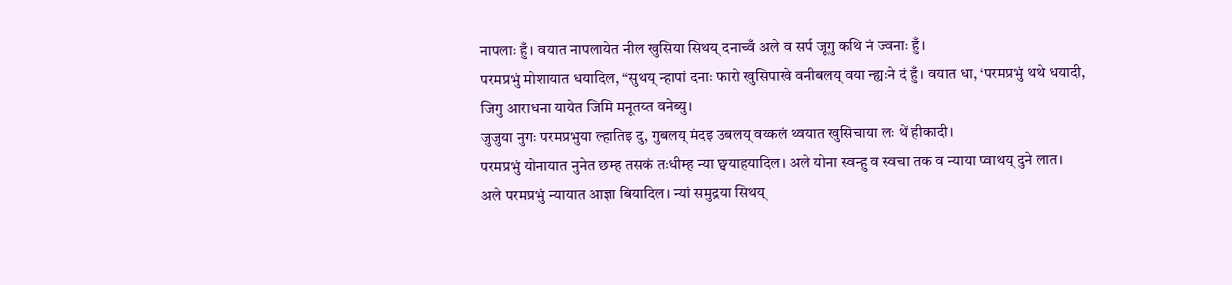नापलाः हुँ। वयात नापलायेत नील खुसिया सिथय् दनाच्वँ अले व सर्प जूगु कथि नं ज्वनाः हुँ।
परमप्रभुं मोशायात धयादिल, “सुथय् न्हापां दनाः फारो खुसिपाखे वनीबलय् वया न्ह्यःने दं हुँ। वयात धा, ‘परमप्रभुं थथे धयादी, जिगु आराधना यायेत जिमि मनूतय्त वनेब्यु।
जुजुया नुगः परमप्रभुया ल्हातिइ दु, गुबलय् मंदइ उबलय् वय्कलं थ्वयात खुसिचाया लः थें हीकादी।
परमप्रभुं योनायात नुनेत छम्ह तसकं तःधीम्ह न्या छ्वयाहयादिल। अले योना स्वन्हु व स्वचा तक व न्याया प्वाथय् दुने लात।
अले परमप्रभुं न्यायात आज्ञा बियादिल। न्यां समुद्रया सिथय्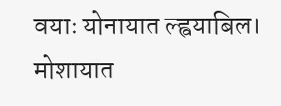वयाः योनायात ल्ह्वयाबिल।
मोशायात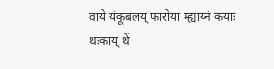वाये यंकूबलय् फारोया म्ह्याय्नं कयाः थःकाय् थें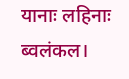यानाः लहिनाः ब्वलंकल।